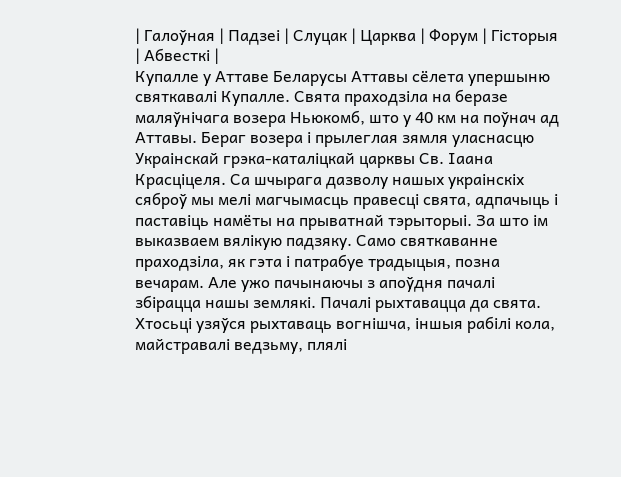| Галоўная | Падзеі | Слуцак | Царква | Форум | Гісторыя | Абвесткі |
Купалле у Аттаве Беларусы Аттавы сёлета упершыню святкавалі Купалле. Свята праходзіла на беразе маляўнічага возера Ньюкомб, што у 40 км на поўнач ад Аттавы. Бераг возера і прылеглая зямля уласнасцю Украінскай грэка-каталіцкай царквы Св. Іаана Красціцеля. Са шчырага дазволу нашых украінскіх сяброў мы мелі магчымасць правесці свята, адпачыць і паставіць намёты на прыватнай тэрыторыі. За што ім выказваем вялікую падзяку. Само святкаванне праходзіла, як гэта і патрабуе традыцыя, позна вечарам. Але ужо пачынаючы з апоўдня пачалі збірацца нашы землякі. Пачалі рыхтавацца да свята. Хтосьці узяўся рыхтаваць вогнішча, іншыя рабілі кола, майстравалі ведзьму, плялі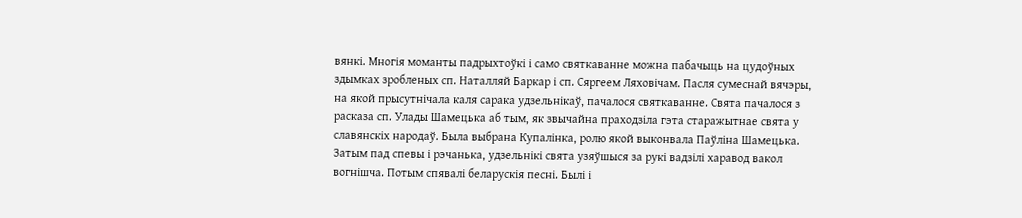вянкі. Многія моманты падрыхтоўкі і само святкаванне можна пабачыць на цудоўных здымках зробленых сп. Наталляй Баркар і сп. Сяргеем Ляховічам. Пасля сумеснай вячэры, на якой прысутнічала каля сарака удзельнікаў, пачалося святкаванне. Свята пачалося з расказа сп. Улады Шамецька аб тым, як звычайна праходзіла гэта старажытнае свята у славянскіх народаў. Была выбрана Купалінка, ролю якой выконвала Паўліна Шамецька. Затым пад спевы і рэчанька, удзельнікі свята узяўшыся за рукі вадзілі харавод вакол вогнішча. Потым спявалі беларускія песні. Былі і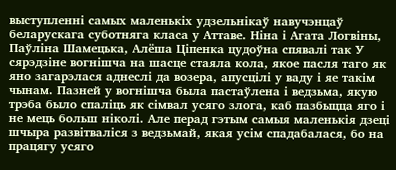выступленні самых маленькіх удзельнікаў навучэнцаў беларускага суботняга класа у Аттаве. Ніна і Агата Логвіны, Паўліна Шамецька, Алёша Ціпенка цудоўна спявалі так У сярэдзіне вогнішча на шасце стаяла кола, якое пасля таго як яно загарэлася аднеслі да возера, апусцілі у ваду і яе такім чынам. Пазней у вогнішча была пастаўлена і ведзьма, якую трэба было спаліць як сімвал усяго злога, каб пазбыцца яго і не мець больш ніколі. Але перад гэтым самыя маленькія дзеці шчыра развітваліся з ведзьмай, якая усім спадабалася, бо на працягу усяго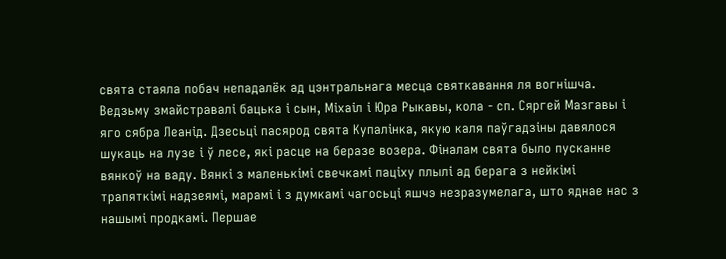свята стаяла побач непадалёк ад цэнтральнага месца святкавання ля вогнішча. Ведзьму змайстравалі бацька і сын, Міхаіл і Юра Рыкавы, кола - сп. Сяргей Мазгавы і яго сябра Леанід. Дзесьці пасярод свята Купалінка, якую каля паўгадзіны давялося шукаць на лузе і ў лесе, які расце на беразе возера. Фіналам свята было пусканне вянкоў на ваду. Вянкі з маленькімі свечкамі паціху плылі ад берага з нейкімі трапяткімі надзеямі, марамі і з думкамі чагосьці яшчэ незразумелага, што яднае нас з нашымі продкамі. Першае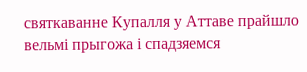святкаванне Купалля у Аттаве прайшло вельмі прыгожа і спадзяемся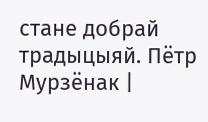стане добрай традыцыяй. Пётр Мурзёнак |